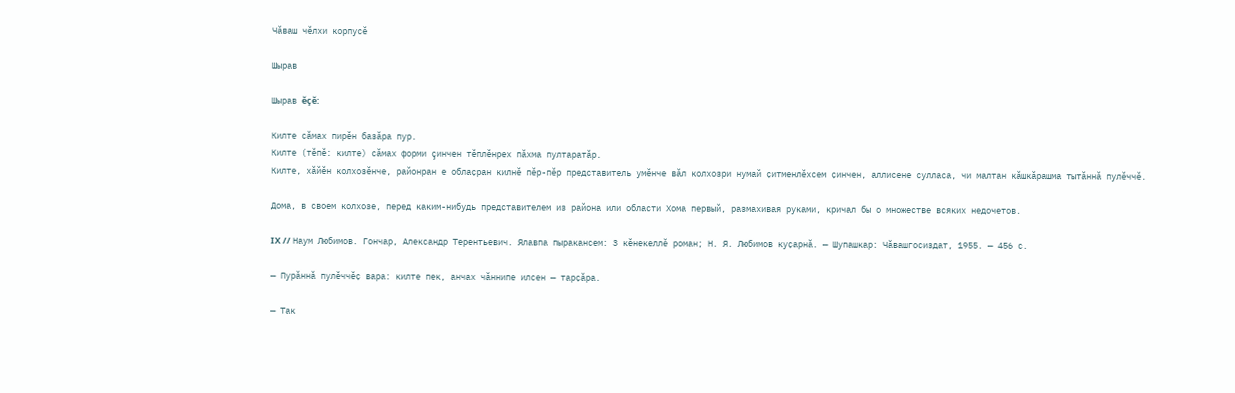Чӑваш чӗлхи корпусӗ

Шырав

Шырав ĕçĕ:

Килте сăмах пирĕн базăра пур.
Килте (тĕпĕ: килте) сăмах форми çинчен тĕплĕнрех пăхма пултаратăр.
Килте, хӑйӗн колхозӗнче, районран е облаҫран килнӗ пӗр-пӗр представитель умӗнче вӑл колхозри нумай ҫитменлӗхсем ҫинчен, аллисене сулласа, чи малтан кӑшкӑрашма тытӑннӑ пулӗччӗ.

Дома, в своем колхозе, перед каким-нибудь представителем из района или области Хома первый, размахивая руками, кричал бы о множестве всяких недочетов.

IX // Наум Любимов. Гончар, Александр Терентьевич. Ялавпа пыракансем: 3 кӗнекеллӗ роман; Н. Я. Любимов куҫарнӑ. — Шупашкар: Чӑвашгосиздат, 1955. — 456 с.

— Пурӑннӑ пулӗччӗҫ вара: килте пек, анчах чӑннипе илсен — тарҫӑра.

— Так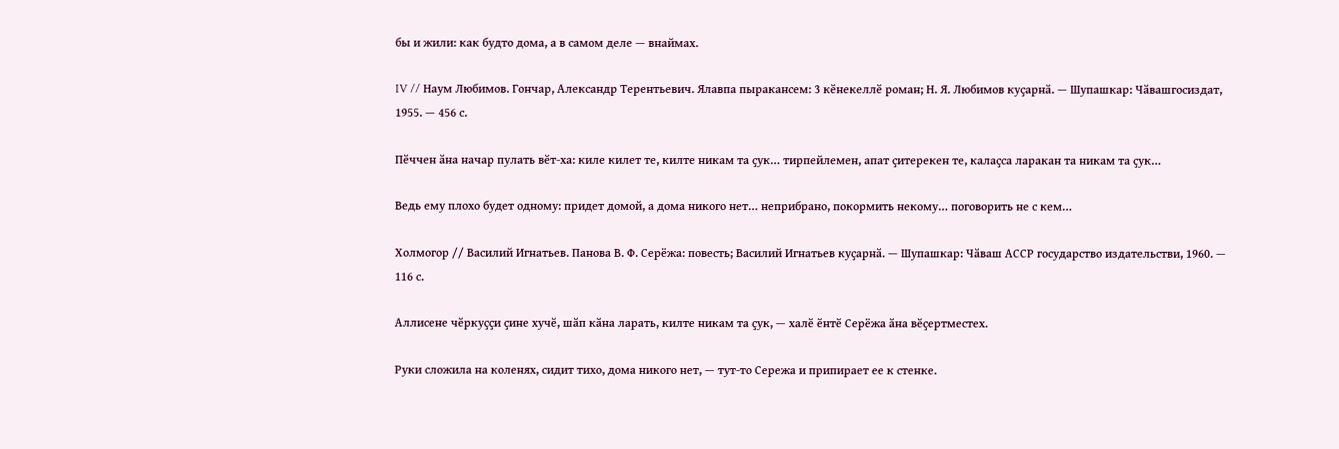бы и жили: как будто дома, а в самом деле — внаймах.

IV // Наум Любимов. Гончар, Александр Терентьевич. Ялавпа пыракансем: 3 кӗнекеллӗ роман; Н. Я. Любимов куҫарнӑ. — Шупашкар: Чӑвашгосиздат, 1955. — 456 с.

Пӗччен ӑна начар пулать вӗт-ха: киле килет те, килте никам та ҫук… тирпейлемен, апат ҫитерекен те, калаҫса ларакан та никам та ҫук…

Ведь ему плохо будет одному: придет домой, а дома никого нет… неприбрано, покормить некому… поговорить не с кем…

Холмогор // Василий Игнатьев. Панова В. Ф. Серёжа: повесть; Василий Игнатьев куҫарнӑ. — Шупашкар: Чӑваш АССР государство издательстви, 1960. — 116 с.

Аллисене чӗркуҫҫи ҫине хучӗ, шӑп кӑна ларать, килте никам та ҫук, — халӗ ӗнтӗ Серёжа ӑна вӗҫертместех.

Руки сложила на коленях, сидит тихо, дома никого нет, — тут-то Сережа и припирает ее к стенке.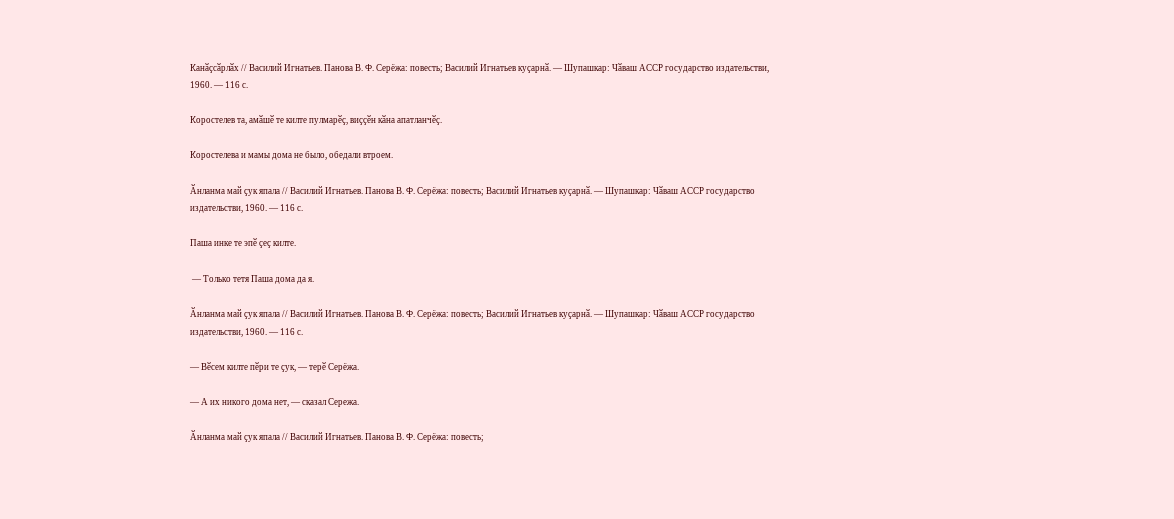Канӑҫсӑрлӑх // Василий Игнатьев. Панова В. Ф. Серёжа: повесть; Василий Игнатьев куҫарнӑ. — Шупашкар: Чӑваш АССР государство издательстви, 1960. — 116 с.

Коростелев та, амӑшӗ те килте пулмарӗҫ, виҫҫӗн кӑна апатланчӗҫ.

Коростелева и мамы дома не было, обедали втроем.

Ӑнланма май ҫук япала // Василий Игнатьев. Панова В. Ф. Серёжа: повесть; Василий Игнатьев куҫарнӑ. — Шупашкар: Чӑваш АССР государство издательстви, 1960. — 116 с.

Паша инке те эпӗ ҫеҫ килте.

 — Только тетя Паша дома да я.

Ӑнланма май ҫук япала // Василий Игнатьев. Панова В. Ф. Серёжа: повесть; Василий Игнатьев куҫарнӑ. — Шупашкар: Чӑваш АССР государство издательстви, 1960. — 116 с.

— Вӗсем килте пӗри те ҫук, — терӗ Серёжа.

— А их никого дома нет, — сказал Сережа.

Ӑнланма май ҫук япала // Василий Игнатьев. Панова В. Ф. Серёжа: повесть;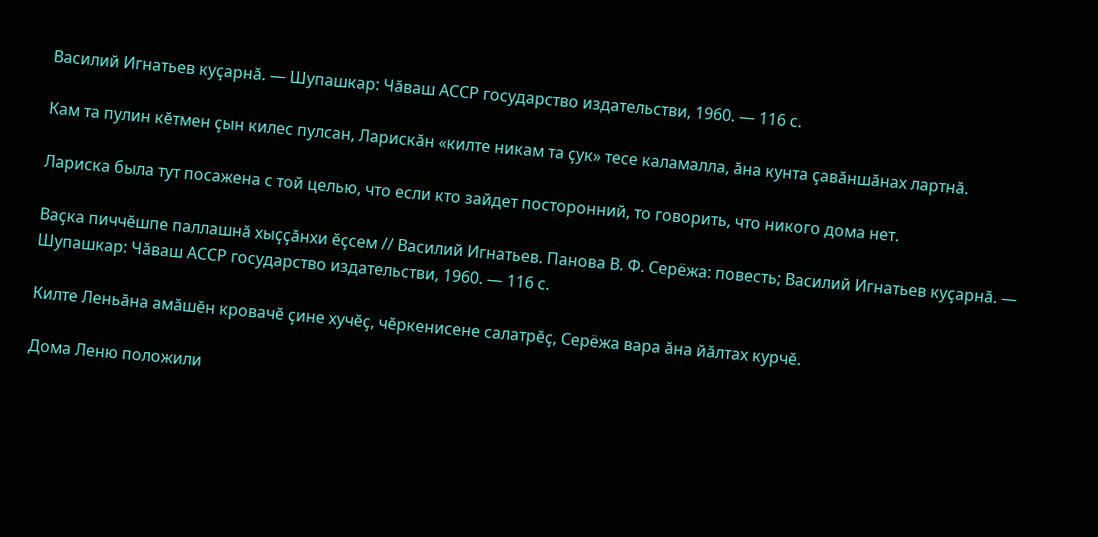Василий Игнатьев куҫарнӑ. — Шупашкар: Чӑваш АССР государство издательстви, 1960. — 116 с.

Кам та пулин кӗтмен ҫын килес пулсан, Ларискӑн «килте никам та ҫук» тесе каламалла, ӑна кунта ҫавӑншӑнах лартнӑ.

Лариска была тут посажена с той целью, что если кто зайдет посторонний, то говорить, что никого дома нет.

Ваҫка пиччӗшпе паллашнӑ хыҫҫӑнхи ӗҫсем // Василий Игнатьев. Панова В. Ф. Серёжа: повесть; Василий Игнатьев куҫарнӑ. — Шупашкар: Чӑваш АССР государство издательстви, 1960. — 116 с.

Килте Леньӑна амӑшӗн кровачӗ ҫине хучӗҫ, чӗркенисене салатрӗҫ, Серёжа вара ӑна йӑлтах курчӗ.

Дома Леню положили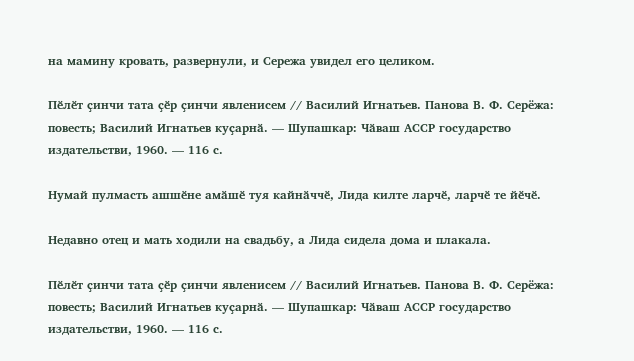на мамину кровать, развернули, и Сережа увидел его целиком.

Пӗлӗт ҫинчи тата ҫӗр ҫинчи явленисем // Василий Игнатьев. Панова В. Ф. Серёжа: повесть; Василий Игнатьев куҫарнӑ. — Шупашкар: Чӑваш АССР государство издательстви, 1960. — 116 с.

Нумай пулмасть ашшӗне амӑшӗ туя кайнӑччӗ, Лида килте ларчӗ, ларчӗ те йӗчӗ.

Недавно отец и мать ходили на свадьбу, а Лида сидела дома и плакала.

Пӗлӗт ҫинчи тата ҫӗр ҫинчи явленисем // Василий Игнатьев. Панова В. Ф. Серёжа: повесть; Василий Игнатьев куҫарнӑ. — Шупашкар: Чӑваш АССР государство издательстви, 1960. — 116 с.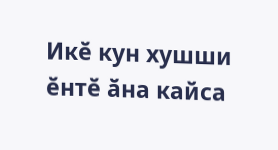Икӗ кун хушши ӗнтӗ ӑна кайса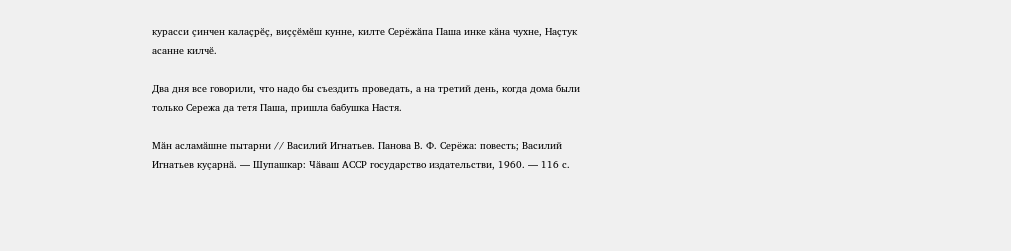курасси ҫинчен калаҫрӗҫ, виҫҫӗмӗш кунне, килте Серёжӑпа Паша инке кӑна чухне, Наҫтук асанне килчӗ.

Два дня все говорили, что надо бы съездить проведать, а на третий день, когда дома были только Сережа да тетя Паша, пришла бабушка Настя.

Мӑн асламӑшне пытарни // Василий Игнатьев. Панова В. Ф. Серёжа: повесть; Василий Игнатьев куҫарнӑ. — Шупашкар: Чӑваш АССР государство издательстви, 1960. — 116 с.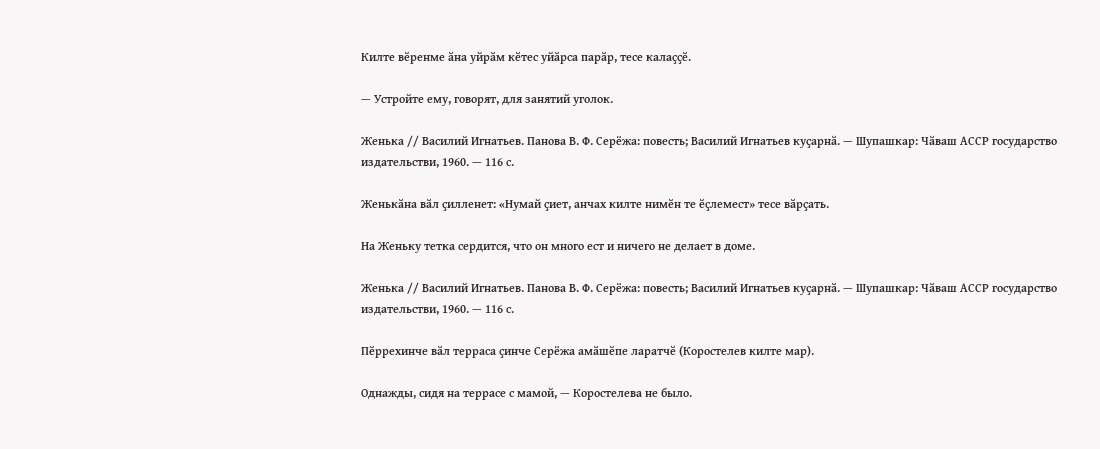Килте вӗренме ӑна уйрӑм кӗтес уйӑрса парӑр, тесе калаҫҫӗ.

— Устройте ему, говорят, для занятий уголок.

Женька // Василий Игнатьев. Панова В. Ф. Серёжа: повесть; Василий Игнатьев куҫарнӑ. — Шупашкар: Чӑваш АССР государство издательстви, 1960. — 116 с.

Женькӑна вӑл ҫилленет: «Нумай ҫиет, анчах килте нимӗн те ӗҫлемест» тесе вӑрҫать.

На Женьку тетка сердится, что он много ест и ничего не делает в доме.

Женька // Василий Игнатьев. Панова В. Ф. Серёжа: повесть; Василий Игнатьев куҫарнӑ. — Шупашкар: Чӑваш АССР государство издательстви, 1960. — 116 с.

Пӗррехинче вӑл терраса ҫинче Серёжа амӑшӗпе ларатчӗ (Коростелев килте мар).

Однажды, сидя на террасе с мамой, — Коростелева не было.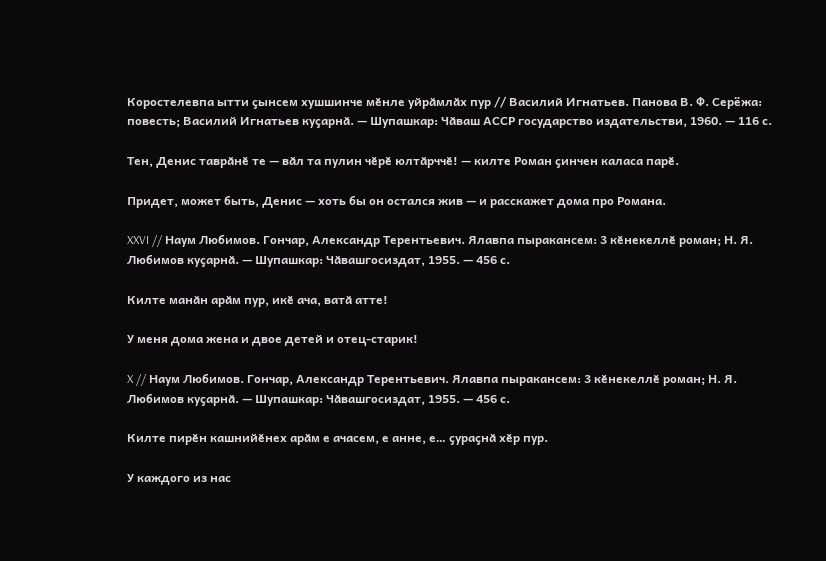Коростелевпа ытти ҫынсем хушшинче мӗнле уйрӑмлӑх пур // Василий Игнатьев. Панова В. Ф. Серёжа: повесть; Василий Игнатьев куҫарнӑ. — Шупашкар: Чӑваш АССР государство издательстви, 1960. — 116 с.

Тен, Денис таврӑнӗ те — вӑл та пулин чӗрӗ юлтӑрччӗ! — килте Роман ҫинчен каласа парӗ.

Придет, может быть, Денис — хоть бы он остался жив — и расскажет дома про Романа.

XXVI // Наум Любимов. Гончар, Александр Терентьевич. Ялавпа пыракансем: 3 кӗнекеллӗ роман; Н. Я. Любимов куҫарнӑ. — Шупашкар: Чӑвашгосиздат, 1955. — 456 с.

Килте манӑн арӑм пур, икӗ ача, ватӑ атте!

У меня дома жена и двое детей и отец-старик!

X // Наум Любимов. Гончар, Александр Терентьевич. Ялавпа пыракансем: 3 кӗнекеллӗ роман; Н. Я. Любимов куҫарнӑ. — Шупашкар: Чӑвашгосиздат, 1955. — 456 с.

Килте пирӗн кашнийӗнех арӑм е ачасем, е анне, е… ҫураҫнӑ хӗр пур.

У каждого из нас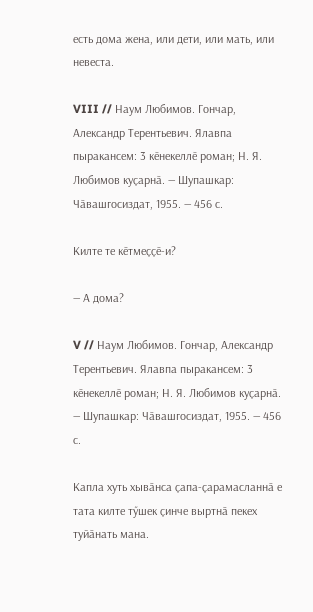есть дома жена, или дети, или мать, или невеста.

VIII // Наум Любимов. Гончар, Александр Терентьевич. Ялавпа пыракансем: 3 кӗнекеллӗ роман; Н. Я. Любимов куҫарнӑ. — Шупашкар: Чӑвашгосиздат, 1955. — 456 с.

Килте те кӗтмеҫҫӗ-и?

— А дома?

V // Наум Любимов. Гончар, Александр Терентьевич. Ялавпа пыракансем: 3 кӗнекеллӗ роман; Н. Я. Любимов куҫарнӑ. — Шупашкар: Чӑвашгосиздат, 1955. — 456 с.

Капла хуть хывӑнса ҫапа-ҫарамасланнӑ е тата килте тӳшек ҫинче выртнӑ пекех туйӑнать мана.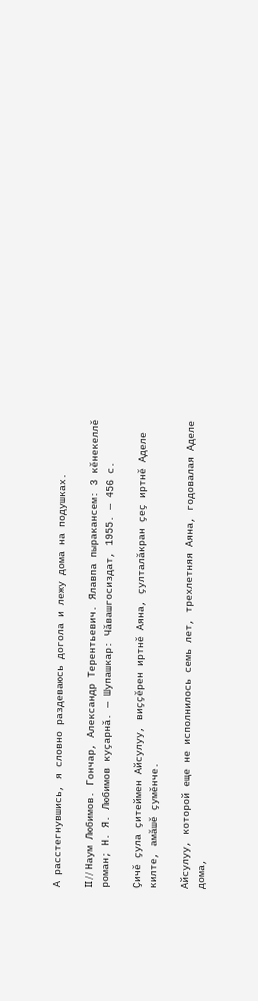А расстегнувшись, я словно раздеваюсь догола и лежу дома на подушках.

II // Наум Любимов. Гончар, Александр Терентьевич. Ялавпа пыракансем: 3 кӗнекеллӗ роман; Н. Я. Любимов куҫарнӑ. — Шупашкар: Чӑвашгосиздат, 1955. — 456 с.

Ҫичӗ ҫула ҫитеймен Айсулуу, виҫҫӗрен иртнӗ Аяна, ҫулталӑкран ҫеҫ иртнӗ Аделе килте, амӑшӗ ҫумӗнче.

Айсулуу, которой еще не исполнилось семь лет, трехлетняя Аяна, годовалая Аделе дома,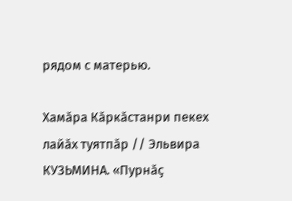рядом с матерью.

Хамӑра Кӑркӑстанри пекех лайӑх туятпӑр // Эльвира КУЗЬМИНА. «Пурнӑҫ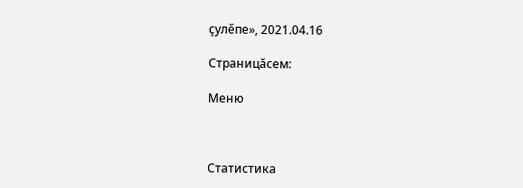ҫулӗпе», 2021.04.16

Страницăсем:

Меню



Статистика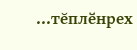...тĕплӗнрех